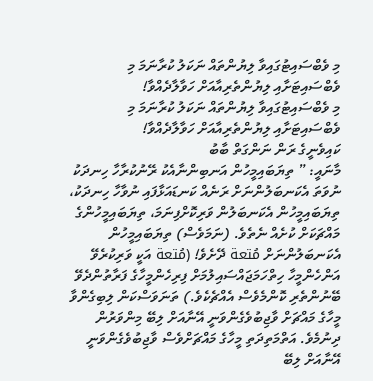މި ވެބްސައިޓުގައިވާ ލިޔުންތައް ނަކަލު ކުރާނަމަ މި ވެބްސައިޓަށާއި ލިޔުންތެރިއާއަށް ހަވާލާދެއްވާ!
މި ވެބްސައިޓުގައިވާ ލިޔުންތައް ނަކަލު ކުރާނަމަ މި ވެބްސައިޓަށާއި ލިޔުންތެރިއާއަށް ހަވާލާދެއްވާ!
ކައިވެނީގެ ރަން ނަންގަތް ބާބު
މާނައީ: ” ތިޔަބައިމީހުން އަނބިންނާއެކު ރޭނުކުރާހާ ހިނދަކު ނުވަތަ އެކަނބަލުންނަށް ރަނެއް ކަނޑައަޅާފައި ނުވާހާ ހިނދަކު، ތިޔަބައިމީހުން އެކަނބަލުން ވަރިކޮށްފިނަމަ، ތިޔަބައިމީހުންގެ މައްޗަކަށް ކުށެއް ނެތެވެ. (ނަމަވެސް) ތިޔަބައިމީހުން އެކަނބަލުންނަށް مُتعة ދޭށެވެ! (مُتعة އަކީ ވަރިކުރެވޭ އަންހެންމީހާ ހިތްހަމަޖައްސައިލުމަށް ފިރިހެންމީހާގެ ފަރާތުންދެވޭ ބޭނުންތެރި ކޮންމެވެސް އެއްޗެކެވެ.) ތަނަވަސްކަން ލިބިގެންވާ މީހާގެ މައްޗަށް ވާޖިބުވެގެންވަނީ އޭނާއަށް ލިބޭ މިންވަރުން ދިނުމެވެ. އަތްމަތިދަތި މީހާގެ މައްޗަށްވެސް ވާޖިބުވެގެންވަނީ އޭނާއަށް ލިބޭ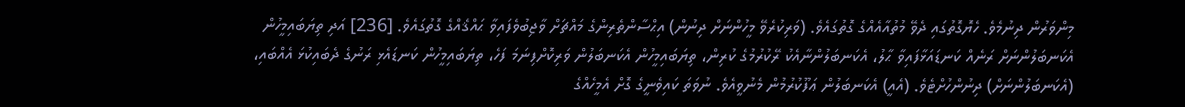މިންވަރުން ދިނުމެވެ. ހެޔޮގޮތުގައި ދެވޭ މުތުއާއެއްގެ ގޮތުގައެވެ. (ވަރިކުރެވޭ މީހުންނަށް ދިނުން) އިޙްސާންތެރިންގެ މައްޗަށް ވާޖިބުވެފައިވާ ޙައްޤެއްގެ ގޮތުގައެވެ. [236] އަދި ތިޔަބައިމީހުން އެކަނބަލުންނަށް ރަނެއް ކަނޑައަޅާފައިވާ ޙާލު، އެކަނބަލުންނާއެކު ރޭކުރުމުގެ ކުރިން، ތިޔަބައިމީހުން އެކަނބަލުން ވަރިކޮށްފިނަމަ ފަހެ، ތިޔަބައިމީހުން ކަނޑައެޅި ރަނުގެ ދެބައިކުޅަ އެއްބައި، (އެކަނބަލުންނަށް) ދިނުންހުށްޓެވެ. (އެއީ) އެކަނބަލުން ޢަފޫކުރުމުން މެނުވީއެވެ. ނުވަތަ ކައިވެނީގެ ގޮށް އެމީހެއްގެ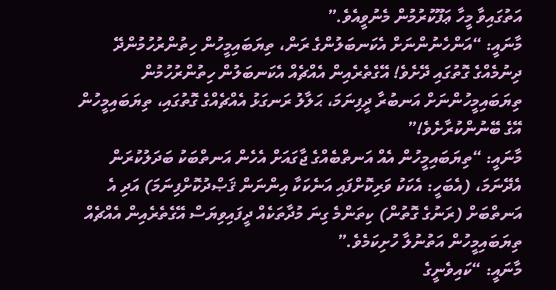އަތުގައިވާ މީހާ ޢަފޫކުރުމުން މެނުވީއެވެ.”
މާނައީ: “އަންހެނުންނަށް އެކަނބަލުންގެ ރަން، ތިޔަބައިމީހުން ހިތުންރުހުމުންދޭ ދިނުމެއްގެ ގޮތުގައި ދޭށެވެ! އޭގެތެރެއިން އެއްޗެއް އެކަނބަލުން ހިތުންރުހުމުން ތިޔަބައިމީހުންނަށް އަނބުރާ ދީފިނަމަ، ޙަލާލު ރަނގަޅު އެއްޗެއްގެ ގޮތުގައި، ތިޔަބައިމީހުން އޭގެ ބޭނުންކުރާށެވެ!”
މާނައީ: “ތިޔަބައިމީހުން އެއް އަނތްބެއްގެ ޖާގައަށް އެހެން އަނތްބަކު ބަދަލުކުރަން އެދޭނަމަ، (އެބަހީ: އެކަކު ވަރިކޮށްފައި އަނެކަކާ އިންނަން ޤަޞްދުކޮށްފިނަމަ) އަދި އެ އަނތްބަށް (ރަނުގެ ގޮތުން) ކިތަންމެ ގިނަ މުދާތަކެއް ދީފައިވިޔަސް އޭގެތެރެއިން އެއްޗެއް ތިޔަބައިމީހުން އަތުނުލާ ހުށިކަމެވެ.”
މާނައީ: “ކައިވެނީގެ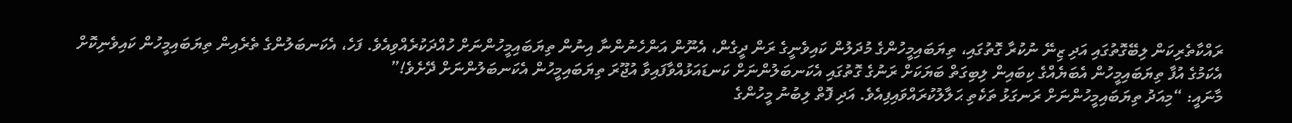ރައްކާތެރިކަން ލިބޭގޮތުގައި އަދި ޒިނޭ ނުކުރާ ގޮތުގައި، ތިޔަބައިމީހުންގެ މުދަލުން ކައިވެނީގެ ރަން ދީގެން، އެނޫން އަންހެނުންނާ އިނުން ތިޔަބައިމީހުންނަށް ހުއްދަކުރެއްވިއެވެ. ފަހެ، އެކަނބަލުންގެ ތެރެއިން ތިޔަބައިމީހުން ކައިވެނިކޮށް އެކަމުގެ އުފާ ތިޔަބައިމީހުން އެބަޔެއްގެ ކިބައިން ލިބިގަތް ބަޔަކަށް ރަނުގެ ގޮތުގައި އެކަނބަލުންނަށް ކަނޑައަޅުއްވާފައިވާ އުޖޫރަ ތިޔަބައިމީހުން އެކަނބަލުންނަށް ދޭށެވެ!”
މާނައީ: “މިއަދު ތިޔަބައިމީހުންނަށް ރަނގަޅު ތަކެތި ޙަލާލުކުރައްވައިފިއެވެ. އަދި ފޮތް ލިބުނު މީހުންގެ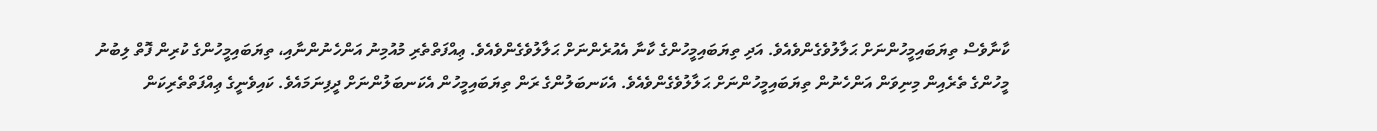ކާނާވެސް ތިޔަބައިމީހުންނަށް ޙަލާލުވެގެންވެއެވެ. އަދި ތިޔަބައިމީހުންގެ ކާނާ އެއުރެންނަށް ޙަލާލުވެގެންވެއެވެ. ޢިއްފަތްތެރި މުއުމިނު އަންހެނުންނާއި، ތިޔަބައިމީހުންގެ ކުރިން ފޮތް ލިބުނު މީހުންގެ ތެރެއިން މިނިވަން އަންހެނުން ތިޔަބައިމީހުންނަށް ޙަލާލުވެގެންވެއެވެ. އެކަނބަލުންގެ ރަން ތިޔަބައިމީހުން އެކަނބަލުންނަށް ދީފިނަމައެވެ. ކައިވެނީގެ ޢިއްފަތްތެރިކަން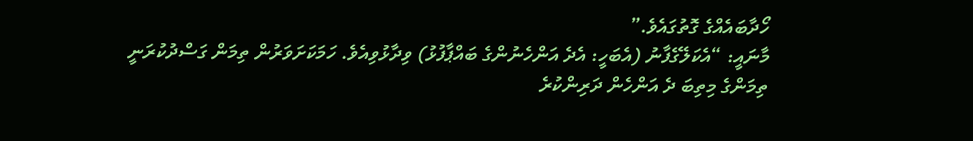ހޯދާބައެއްގެ ގޮތުގައެވެ.”
މާނައީ: “އެކަލޭގެފާނު (އެބަހީ: އެދެ އަންހެނުންގެ ބައްޕާފުޅު) ވިދާޅުވިއެވެ. ހަމަކަށަވަރުން ތިމަން ގަސްދުކުރަނީ ތިމަންގެ މިތިބަ ދެ އަންހެން ދަރިންކުރެ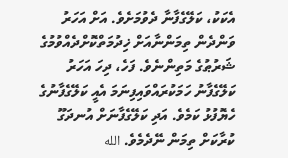އެކަކު، ކަލޭގެފާނާ ދެވުމަށެވެ. އަށް އަހަރު ވަންދެން ތިމަންނާއަށް ޚިދުމަތްކޮށްދެއްވުމުގެ ޝަރުޠުގެ މަތިންނެވެ. ފަހެ، ދިހަ އަހަރު ކަލޭގެފާނު ހަމަކުރައްވައިފިނަމަ އެއީ ކަލޭގެފާނުގެ ހެޔޮފުޅު ކަމެވެ. އަދި ކަލޭގެފާނަށް އުނދަގޫ ކުރާކަށް ތިމަން ނޭދެމެވެ. الله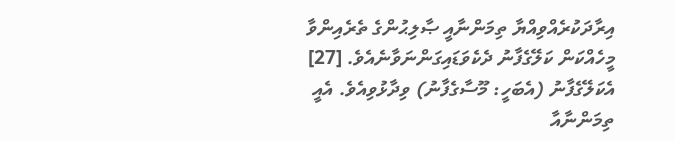އިރާދަކުރެއްވިއްޔާ ތިމަންނާއީ ޞާލިޙުންގެ ތެރެއިންވާ މީހެއްކަން ކަލޭގެފާނު ދެކެވަޑައިގަންނަވާނެއެވެ. [27] އެކަލޭގެފާނު (އެބަހީ: މޫސާގެފާނު) ވިދާޅުވިއެވެ. އެއީ ތިމަންނާއާ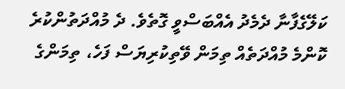ކަލޭގެފާނާ ދެމެދު އެއްބަސްވީ ގޮތެވެ. ދެ މުއްދަތުންކުރެ ކޮންމެ މުއްދަތެއް ތިމަން ވޭތިކުރިޔަސް ފަހެ، ތިމަންގެ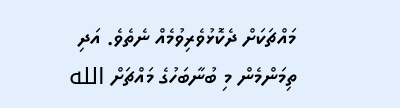މައްޗަކަށް ދެކޮޅުވެރިވުމެއް ނެތެވެ. އަދި ތިމަންމެން މި ބުނާބަހުގެ މައްޗަށް الله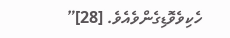ހެކިވެވޮޑިގެންވެއެވެ. [28]”